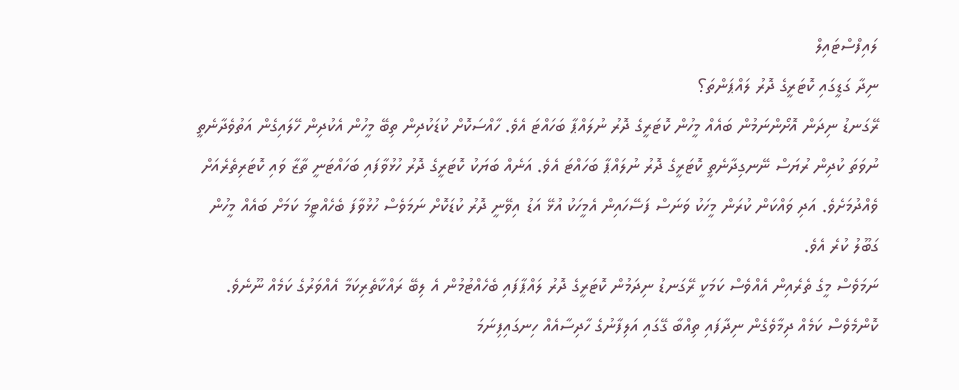ލައިފްސްޓައިލް
ނިދާ ގަޑީގައި ކޮޓަރީގެ ދޮރު ލައްޕަންތަ؟
ރޭގަނޑު ނިދަން އޮށޯންނަމުން ބައެއް މީހުން ކޮޓަރީގެ ދޮރު ނުލައްޕާ ބަހައްޓަ އެވެ. ހާއްސަކޮށް ކުޑަކުދިން ތިބޭ މީހުން އެކުދިން ހޭލައިގެން އަތުވެދާނެތީ ނުވަތަ ކުދިން ރުޔަސް ނޭނގިދާނެތީ ކޮޓަރީގެ ދޮރު ނުލައްޕާ ބަހައްޓަ އެވެ. އަނެއް ބަޔަކު ކޮޓަރީގެ ދޮރު ހުޅުވާފައި ބަހައްޓަނީ ތާޒާ ވައި ކޮޓަރިތެރެއަށް ވެއްދުމަށެވެ. އަދި ވައްކަން ކުރަން މީހަކު ވަނަސް ފަސޭހައިން އެމީހަކު އުޅޭ އަޑު އިވޭނީ ދޮރު ކުޑަކޮށް ނަމަވެސް ހުޅުވާފަ ބެހެއްޓީމަ ކަމަށް ބައެއް މީހުން ގަބޫލު ކުރެ އެވެ.
ނަމަވެސް މީގެ ތެރެއިން އެއްވެސް ކަމަކީ ރޭގަނޑު ނިދަމުން ކޮޓަރީގެ ދޮރު ލައްޕާފައި ބެހެއްޓުމުން އެ ލިބޭ ރައްކާތެރިކަމާ އެއްވަރުގެ ކަމެއް ނޫނެވެ. ކޮންމެވެސް ކަމެއް ދިމާވެގެން ނިދާފައި ތިއްބާ ގޭގައި އަލިފާނުގެ ހާދިސާއެއް ހިނގައިފިނަމަ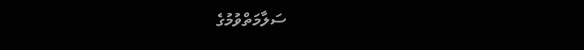ސަލާމަތްވުމުގެ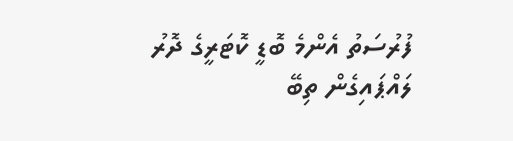ފުރުސަތު އެންމެ ބޮޑީ ކޮޓަރީގެ ދޮރު ލައްޕައިގެން ތިބޭ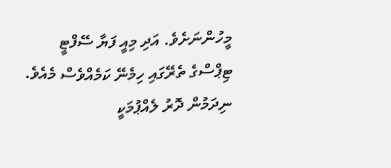މީހުންނަށެވެ. އަދި މިއީ ފަޔާ ސޭފްޓީ ޓިޕްސްގެ ތެރޭގައި ހިމެނޭ ކަމެއްވެސް މެއެވެ.
ނިދަމުން ދޮރު ލެއްޕުމަކީ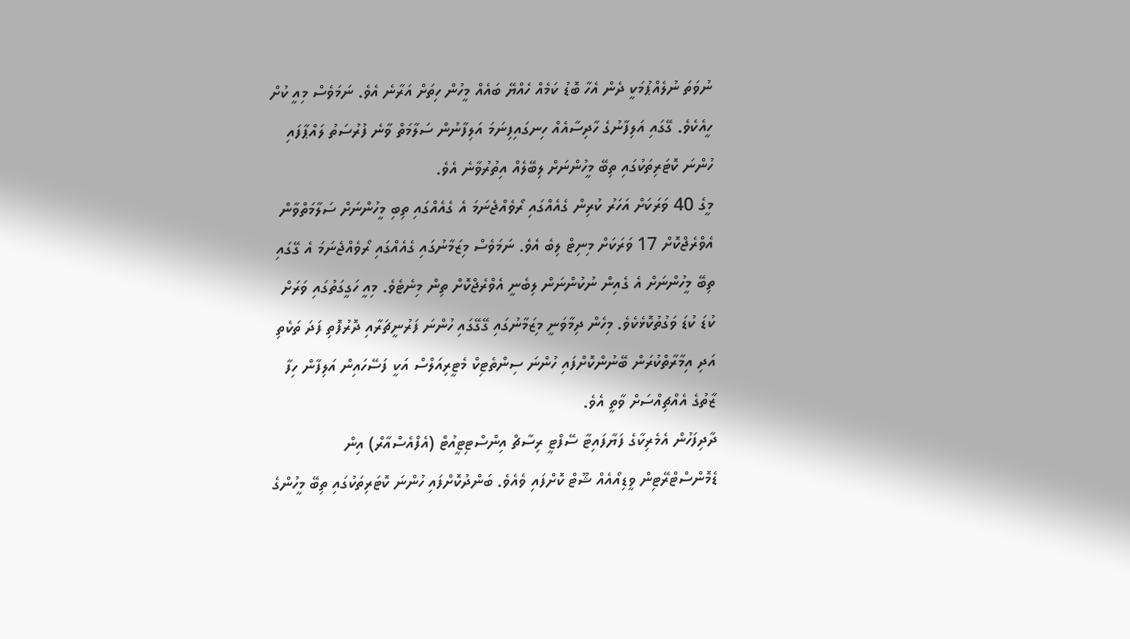ނުވަތަ ނުލެއްޕުމަކީ ދެން އެހާ ބޮޑު ކަމެއް ހެއްޔޭ ބައެއް މީހުން ހިތަށް އަރާނެ އެވެ. ނަމަވެސް މިއީ ކުށް ހީއެކެވެ. ގޭގައި އަލިފާނުގެ ހާދިސާއެއް ހިނގައިފިނަމަ އަލިފާނުން ސަލާމަތް ވާނެ ފުރުސަތު ލައްޕާފައި ހުންނަ ކޮޓަރިތަކުގައި ތިބޭ މީހުންނަށް ލިބޭލެއް އިތުރުވާނެ އެވެ.
މީގެ 40 ވަރަކަށް އަހަރު ކުރިން ގެއެއްގައި ރޯވެއްޖެނަމަ އެ ގެއެއްގައި ތިބި މީހުންނަށް ސަލާމަތްވާން އެވްރެޖްކޮށް 17 ވަރަކަށް މިނިޓް ލިބެ އެވެ. ނަމަވެސް މިޒަމާނުގައި ގެއެއްގައި ރޯވެއްޖެނަމަ އެ ގޭގައި ތިބޭ މީހުންނަށް އެ ގެއިން ނުކުންނަން ލިބެނީ އެވްރެޖްކޮށް ތިން މިނެޓެވެ. މިއީ ހަގީގަތުގައި ވަރަށް ކުޑަ ކުޑަ ވަގުތުކޮޅެކެވެ. މިހެން ދިމާވަނީ މިޒަމާނުގައި ގޭގޭގައި ހުންނަ ފަރުނީޗަރާއި ދޮރުފޮތި ފަދަ ތަކެތި އަދި އިމާރާތްކުރަން ބޭނުންކޮށްފައި ހުންނަ ސިންތެޓިކް މެޓީރިއަލްސް އަކީ ފަސޭހައިން އަލިފާން ހިފާ ޒާތުގެ އެއްޗިއްސަށް ވާތީ އެވެ.
ދާދިފަހުން އެމެރިކާގެ ފަޔާފައިޓާ ސޭފްޓީ ރިސާޗް އިންސްޓިޓީއުޓް (އެފްއެސްއާރް) އިން ޑެމޮންސްޓްރޭޓިން ވީޑިއޯއެއް ޝޫޓް ކޮށްފައި ވެއެވެ. ބަންދުކޮށްފައި ހުންނަ ކޮޓަރިތަކުގައި ތިބޭ މީހުންގެ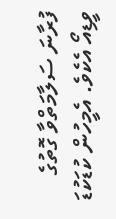ފުރާނަ ސަލާމަތްވާ ގޮތުގެ ވީޑިއޯ އެކެވެ. އެމީހުން ކުޑަކުޑަ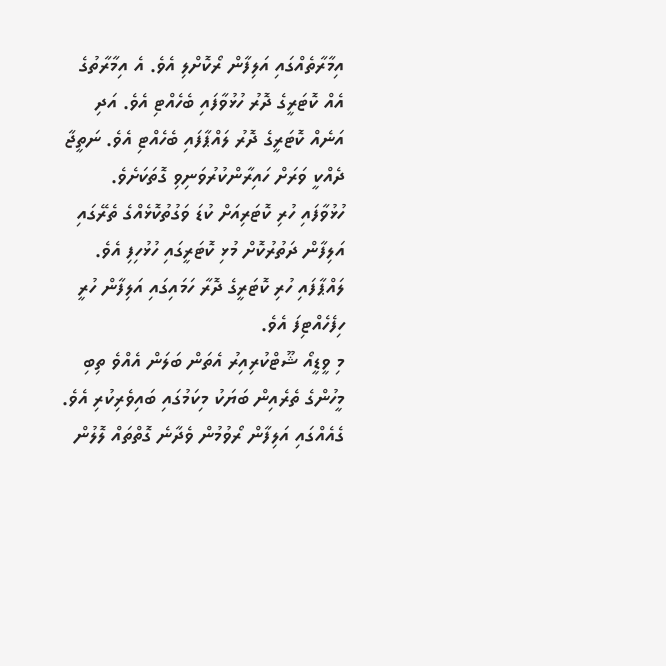އިމާރާތެއްގައި އަލިފާން ރޯކޮށްލި އެވެ. އެ އިމާރާތުގެ އެއް ކޮޓަރީގެ ދޮރު ހުޅުވާފައި ބެހެއްޓި އެވެ. އަދި އަނެއް ކޮޓަރީގެ ދޮރު ލައްޕާފައި ބެހެއްޓި އެވެ. ނަތީޖާ ދެއްކީ ވަރަށް ހައިރާންކުރުވަނިވި ގޮތަކަށެވެ.
ހުޅުވާފައި ހުރި ކޮޓަރިއަށް ކުޑަ ވަގުތުކޮޅެއްގެ ތެރޭގައި އަލިފާން ދަތުރުކޮށް މުޅި ކޮޓަރީގައި ހުޅުހިފި އެވެ. ލައްޕާފައި ހުރި ކޮޓަރީގެ ދޮރާ ހަމައިގައި އަލިފާން ހުރީ ހިފެހެއްޓިފަ އެވެ.
މި ވީޑީއޯ ޝޫޓްކުރިއިރު އެތަން ބަލަން އެއްވެ ތިބި މީހުންގެ ތެރެއިން ބަޔަކު މިކަމުގައި ބައިވެރިކުރި އެވެ. ގެއެއްގައި އަލިފާން ރޯވުމުން ވެދާނެ ގޮތްތައް ލޮލުން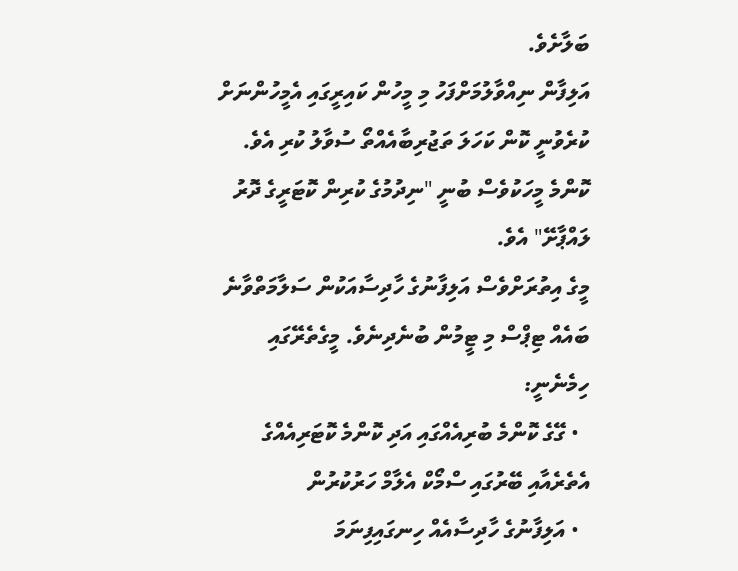ބަލާށެވެ.
އަލިފާން ނިއްވާލުމަށްފަހު މި މީހުން ކައިރީގައި އެމީހުންނަށް ކުރެވުނީ ކޮން ކަހަލަ ތަޖުރިބާއެއްތޯ ސުވާލު ކުރި އެވެ. ކޮންމެ މީހަކުވެސް ބުނީ "ނިދުމުގެ ކުރިން ކޮޓަރީގެ ދޮރު ލައްޕާށޭ" އެވެ.
މީގެ އިތުރަށްވެސް އަލިފާނުގެ ހާދިސާއަކުން ސަލާމަތްވާނެ ބައެއް ޓިޕްސް މި ޓީމުން ބުނެދިނެވެ. މީގެތެރޭގައި ހިމެނެނީ:
  • ގޭގެ ކޮންމެ ބުރިއެއްގައި އަދި ކޮންމެ ކޮޓަރިއެއްގެ އެތެރެއާއި ބޭރުގައި ސްމޯކް އެލާމް ހަރުކުރުން
  • އަލިފާނުގެ ހާދިސާއެއް ހިނގައިފިނަމަ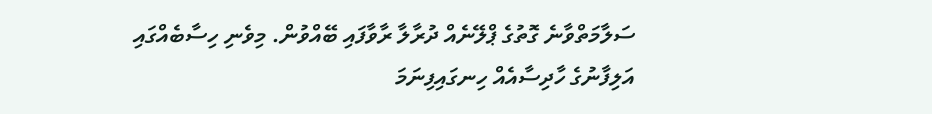ސަލާމަތްވާނެ ގޮތުގެ ޕްލޭނެއް ދުރާލާ ރާވާފައި ބޭއްވުން. މިވެނި ހިސާބެއްގައި އަލިފާނުގެ ހާދިސާއެއް ހިނގައިފިނަމަ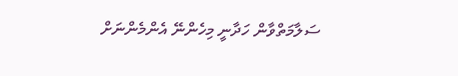ސަލާމަތްވާން ހަދާނީ މިހެންނޭ އެންމެންނަށް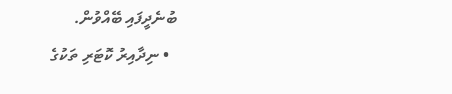ބުނެދީފައި ބޭއްވުން.
  • ނިދާއިރު ކޮޓަރި ތަކުގެ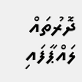ދޮރުތައް ލައްޕާފައި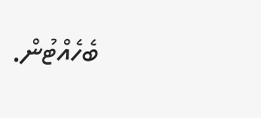ބެހެއްޓުން.